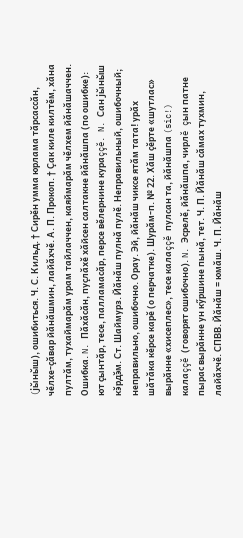(jы̆ны̆ш), ошибиться. Ч. С. Кильд. † Сирĕн умма юрлама тăрсассăн, чĕлхе-çăвар йăнăшмин, лайăхчĕ. А. П. Прокоп. † Çак киле килтĕм, хăна пултăм, тухаймарăм урам тайлаччен, каяймарăм чĕлхем йăнăшаччен. Ошибка. N. Пăхăсăн, пуçлăхĕ хăйсен салтакне йăнăшпа (по ошибке): ют çынтăр, тесе, палламасăр, персе вĕлернине кураççĕ. N. Сан jы̆ны̆ш кэ̆рдэ̆м. Ст. Шаймурз. Йăнăш пулнă пулĕ. Неправильный, ошибочный; неправильно, ошибочно. Орау. Эй, йăнăш чиксе ятăм тата! урăх шăтăка кĕрсе карĕ (о перчатке). Шурăм-п. № 22. Хăш çĕрте «шутлас» вырăнне «хисеплес», тесе калаççĕ пулсан та, йăнăшпа (sic!) калаççĕ (говорят ошибочно). N. Эсрелĕ, йăнăшпа, чирлĕ çын патне пырас вырăнне ун кӳршине пынă, тет. Ч. П. Йăнăш сăмах тухмин, лайăхчĕ. СПВВ. Йăнăш = юмăш. Ч. П. Йăнăш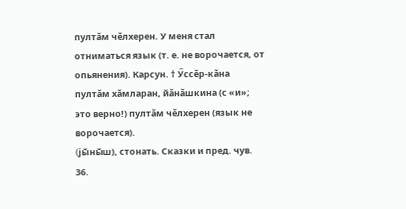пултăм чĕлхерен. У меня стал отниматься язык (т. е. не ворочается, от опьянения). Карсун. † Ӳссĕр-кăна пултăм хăмларан, йăнăшкина (с «и»; это верно!) пултăм чĕлхерен (язык не ворочается).
(jы̆ны̆ш), стонать. Сказки и пред. чув. 36.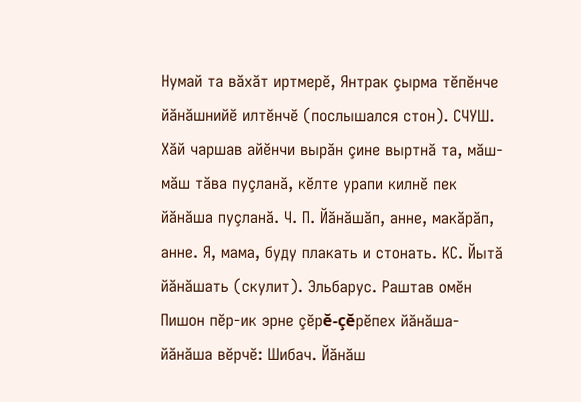Нумай та вăхăт иртмерĕ, Янтрак çырма тĕпĕнче йăнăшнийĕ илтĕнчĕ (послышался стон). СЧУШ. Хăй чаршав айĕнчи вырăн çине выртнă та, мăш-мăш тăва пуçланă, кĕлте урапи килнĕ пек йăнăша пуçланă. Ч. П. Йăнăшăп, анне, макăрăп, анне. Я, мама, буду плакать и стонать. КС. Йытă йăнăшать (скулит). Эльбарус. Раштав омĕн Пишон пĕр-ик эрне çĕрĕ-çĕрĕпех йăнăша-йăнăша вĕрчĕ: Шибач. Йăнăш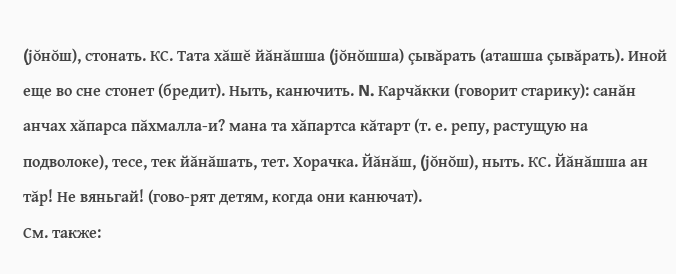(jŏнŏш), стонать. КС. Тата хăшĕ йăнăшша (jŏнŏшша) çывăрать (аташша çывăрать). Иной еще во сне стонет (бредит). Ныть, канючить. N. Карчăкки (говорит старику): санăн анчах хăпарса пăхмалла-и? мана та хăпартса кăтарт (т. е. репу, растущую на подволоке), тесе, тек йăнăшать, тет. Хорачка. Йăнăш, (jŏнŏш), ныть. КС. Йăнăшша ан тăр! Не вяньгай! (гово-рят детям, когда они канючат).
См. также: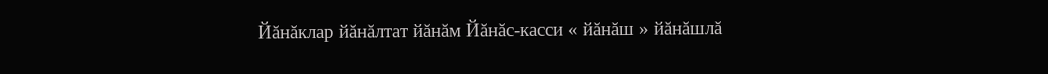Йăнăклар йăнăлтат йăнăм Йăнăс-касси « йăнăш » йăнăшлă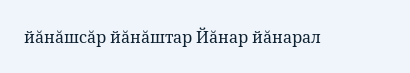йăнăшсăр йăнăштар Йăнар йăнарал